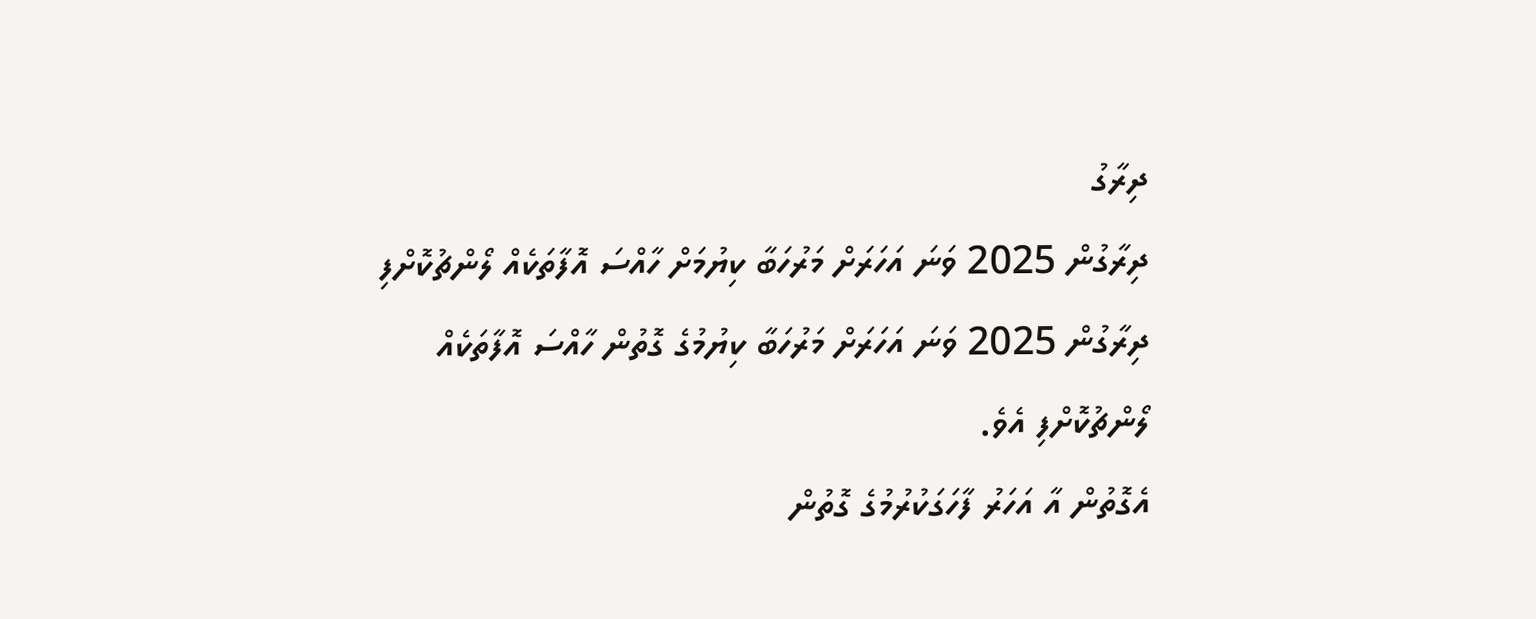ދިރާގު
ދިރާގުން 2025 ވަނަ އަހަރަށް މަރުހަބާ ކިޔުމަށް ހާއްސަ އޮފާތަކެއް ލޯންޗުކޮށްފި
ދިރާގުން 2025 ވަނަ އަހަރަށް މަރުހަބާ ކިޔުމުގެ ގޮތުން ހާއްސަ އޮފާތަކެއް ލޯންޗުކޮށްފި އެވެ.
އެގޮތުން އާ އަހަރު ފާހަގަކުރުމުގެ ގޮތުން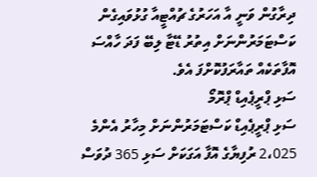ދިރާގުން ވަނީ އާ އަހަރުގެ ޗުއްޓީއާ ގުޅުވައިގެން ކަސްޓަމަރުންނަށް އިތުރު ޑޭޓާ ލިބޭ ފަދަ ހާއްސަ އޮފާތަކެއް ތައާރަފުކޮށްފަ އެވެ.
ސަޅި ޕްރީޕެއިޑް ޕްރޮމޯ
ސަޅި ޕްރީޕެއިޑް ކަސްޓަމަރުންނަށް މިހާރު އެންމެ 2،025 ރުފިޔާގެ އޮފާ އަގަކަށް ސަޅި 365 ދުވަސް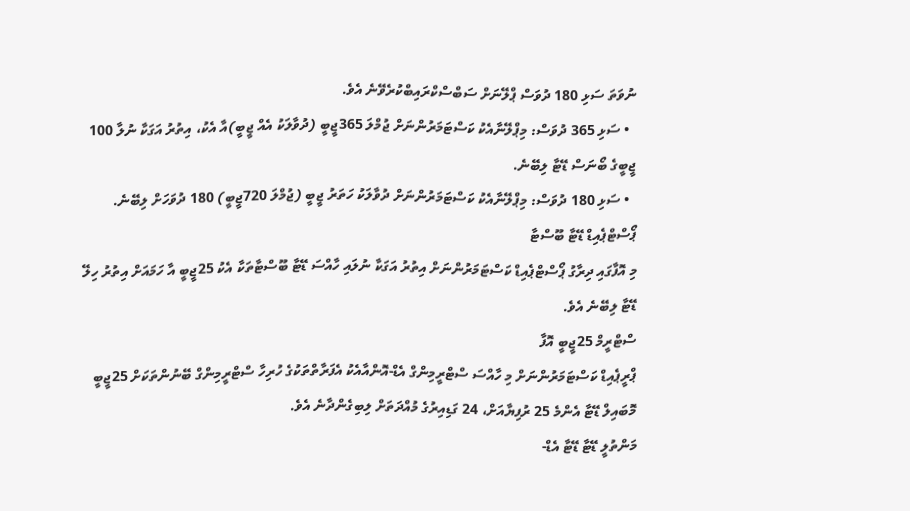ނުވަތަ ސަޅި 180 ދުވަސް ޕްލޭނަށް ސަބްސްކްރައިބްކުރެވޭނެ އެވެ.
  • ސަޅި 365 ދުވަސް: މިޕްލޭނާއެކު ކަސްޓަމަރުންނަށް ޖުމްލަ 365ޖީބީ (ދުވާލަކު އެއް ޖީބީ)އާ އެކު، އިތުރު އަގަކާ ނުލާ 100 ޖީބީގެ ބޯނަސް ޑޭޓާ ލިބޭނެ.
  • ސަޅި 180 ދުވަސް: މިޕްލޭނާއެކު ކަސްޓަމަރުންނަށް ދުވާލަކު ހަތަރު ޖީބީ (ޖުމްލަ 720ޖީބީ) 180 ދުވަހަށް ލިބޭނެ.
ޕޯސްޓްޕެއިޑް ޑޭޓާ ބޫސްޓާ
މި އޮފާގައި ދިރާގު ޕޯސްޓްޕެއިޑް ކަސްޓަމަރުންނަށް އިތުރު އަގަކާ ނުލައި ހާއްސަ ޑޭޓާ ބޫސްޓާތަކާ އެކު 25ޖީބީ އާ ހަމައަށް އިތުރު ހިލޭ ޑޭޓާ ލިބޭނެ އެވެ.
ސްޓްރީމް 25ޖީބީ އޮފާ
ޕްރީޕެއިޑް ކަސްޓަމަރުންނަށް މި ހާއްސަ ސްޓްރީމިންގް އެޑް-އޮންއާއެކު އެފަރާތްތަކުގެ ހުރިހާ ސްޓްރީމިންގް ބޭނުންތަކަށް 25ޖީބީ މޮބައިލް ޑޭޓާ އެންމެ 25 ރުފިޔާއަށް، 24 ގަޑިއިރުގެ މުއްދަތަށް ލިބިގެންދާނެ އެވެ.
މަންތުލީ ޑޭޓާ ޑޭޓާ އެޑް-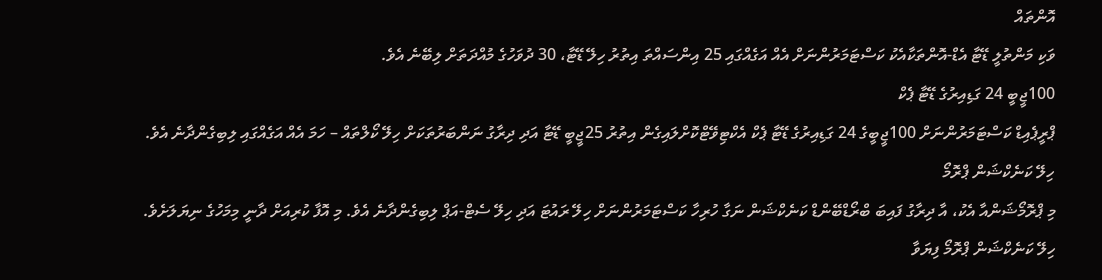އޮންތައް
ވަކި މަންތުލީ ޑޭޓާ އެޑް-އޮންތަކާއެކު ކަސްޓަމަރުންނަށް އެއް އަގެއްގައި 25 އިންސައްތަ އިތުރު ހިލޭ ޑޭޓާ، 30 ދުވަހުގެ މުއްދަތަށް ލިބޭނެ އެވެ.
100ޖީބީ 24 ގަޑިއިރުގެ ޑޭޓާ ޕެކް
ޕްރީޕެއިޑް ކަސްޓަމަރުންނަށް 100ޖީބީގެ 24 ގަޑިއިރުގެ ޑޭޓާ ޕެކް އެކްޓިވޭޓްކޮށްލައިގެން އިތުރު 25ޖީބީ ޑޭޓާ އަދި ދިރާގު ނަންބަރުތަކަށް ހިލޭ ކޯލްތައް – ހަމަ އެއް އަގެއްގައި ލިބިގެންދާނެ އެވެ.
ހިލޭ ކަނެކްޝަން ޕްރޮމޯ
މި ޕްރޮމޯޝަންއާ އެކު، އާ ދިރާގު ފައިބަ ބްރޯޑްބޭންޑް ކަނެކްޝަން ނަގާ ހުރިހާ ކަސްޓަމަރުންނަށް ހިލޭ ރައުޓަ އަދި ހިލޭ ސެޓް-އަޕް ލިބިގެންދާނެ އެވެ. މި އޮފާ ކުރިއަށް ދާނީ މިމަހުގެ ނިޔަލަށެވެ.
ހިލޭ ކަނެކްޝަން ޕްރޮމޯ ފިޔަވާ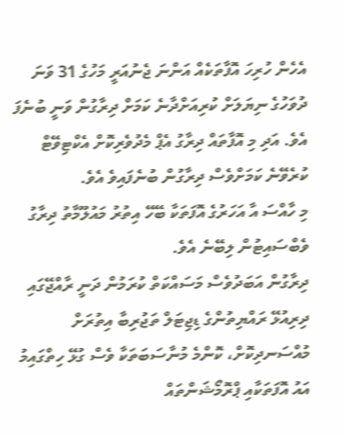އެހެން ހުރިހަ އޮފާތަކެއް އަންނަ ޖެނުއަރީ މަހުގެ 31 ވަނަ ދުވަހުގެ ނިޔަލަށް ކުރިއަށްދާނެ ކަމަށް ދިރާގުން ވަނީ ބުނެފަ އެވެ. އަދި މި އޮފާތައް ދިރާގު އެޕް މެދުވެރިކޮށް އެކްޓިވޭޓް ކުރެވޭނެ ކަމަށްވެސް ދިރާގުން ބުނެފައިވެ އެވެ.
މި ހާއްސަ އާ އަހަރުގެ އޮފަތަކާ ބޭހޭ އިތުރު މައުލޫމާތު ދިރާގު ވެބްސައިޓުން ލިބޭނެ އެވެ.
ދިރާގުން އަބަދުވެސް މަސައްކަތް ކުރަމުން ދަނީ ރާއްޖޭގައި ދިރިއުޅޭ ރައްޔިތުންގެ ޑިޖިޓަލް ތަޖުރިބާ އިތުރަށް މުއްސަނދިކޮށް، ކޮންމެ މުނާސަބަތަކާ ވެސް ގުޅޭ ހިތްގައިމު އައު އޮފަތަކާއި ޕްރޮމޯޝަންތައް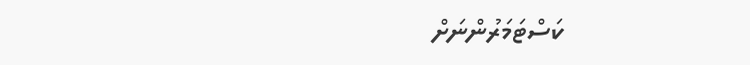ކަސްޓަމަރުންނަށް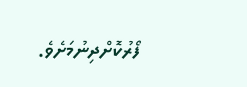ފޯރުކޮށްދިނުމަށެވެ.